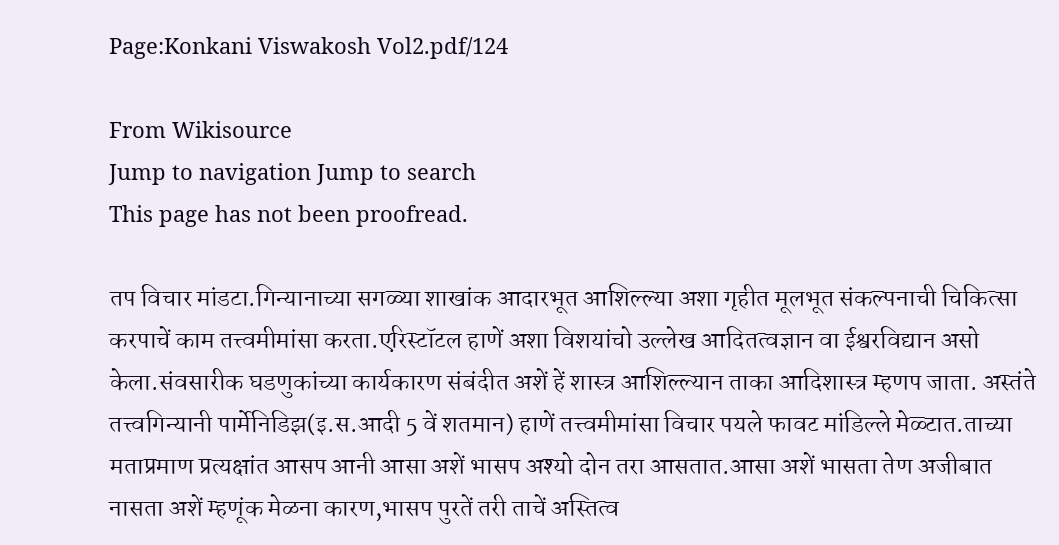Page:Konkani Viswakosh Vol2.pdf/124

From Wikisource
Jump to navigation Jump to search
This page has not been proofread.

तप विचार मांडटा.गिन्यानाच्या सगळ्या शाखांक आदारभूत आशिल्ल्या अशा गृहीत मूलभूत संकल्पनाची चिकित्सा करपाचें काम तत्त्वमीमांसा करता.एरिस्टॉटल हाणें अशा विशयांचो उल्लेख आदितत्वज्ञान वा ईश्वरविद्यान असो केला.संवसारीक घडणुकांच्या कार्यकारण संबंदीत अशें हें शास्त्र आशिल्ल्यान ताका आदिशास्त्र म्हणप जाता. अस्तंते तत्त्वगिन्यानी पार्मेनिडिझ(इ.स.आदी 5 वें शतमान) हाणें तत्त्वमीमांसा विचार पयले फावट मांडिल्ले मेळ्टात.ताच्या मताप्रमाण प्रत्यक्षांत आसप आनी आसा अशें भासप अश्यो दोन तरा आसतात.आसा अशें भासता तेण अजीबात नासता अशें म्हणूंक मेळना कारण,भासप पुरतें तरी ताचें अस्तित्व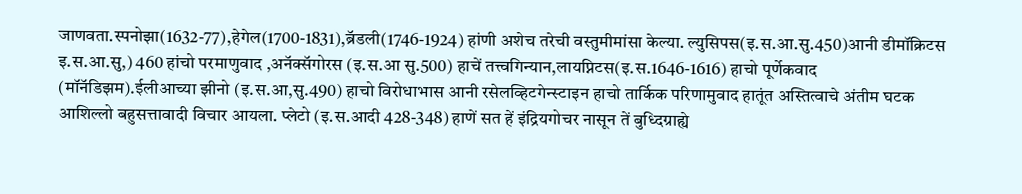जाणवता.स्पनोझा(1632-77),हेगेल(1700-1831),ब्रॅडली(1746-1924) हांणी अशेच तरेची वस्तुमीमांसा केल्या. ल्युसिपस(इ.स.आ.सु.450)आनी डीमॉक्रिटस इ.स.आ.सु,) 460 हांचो परमाणुवाद ,अनॅक्सॅगोरस (इ.स.आ सु.500) हाचें तत्त्वगिन्यान,लायप्निटस(इ.स.1646-1616) हाचो पूर्णेकवाद (मॉनॅडिझम).ईलीआच्या झीनो (इ.स.आ,सु.490) हाचो विरोधाभास आनी रसेलव्हिटगेन्स्टाइन हाचो तार्किक परिणामुवाद हातूंत अस्तित्वाचे अंतीम घटक आशिल्लो बहुसत्तावादी विचार आयला. प्लेटो (इ.स.आदी 428-348) हाणें सत हें इंद्रियगोचर नासून तें बुध्दिग्राह्ये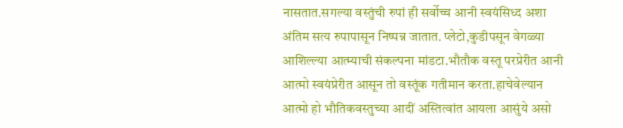नासतात.सगल्या वस्तुंची रुपां ही सर्वोच्च आनी स्वयंसिध्द अशा अंतिम सत्य रुपापासून निष्पन्न जातात. प्लेटो,कुडीपसून वेगळ्या आशिल्ल्या आत्म्याची संकल्पना मांडटा.भौतौक वस्तू परप्रेरीत आनी आत्मो स्वयंप्रेरीत आसून तो वस्तूंक गतीमान करता.हाचेवेल्यान आत्मो हो भौतिकवस्तुच्या आदीं अस्तित्वांत आयला आसुंये असो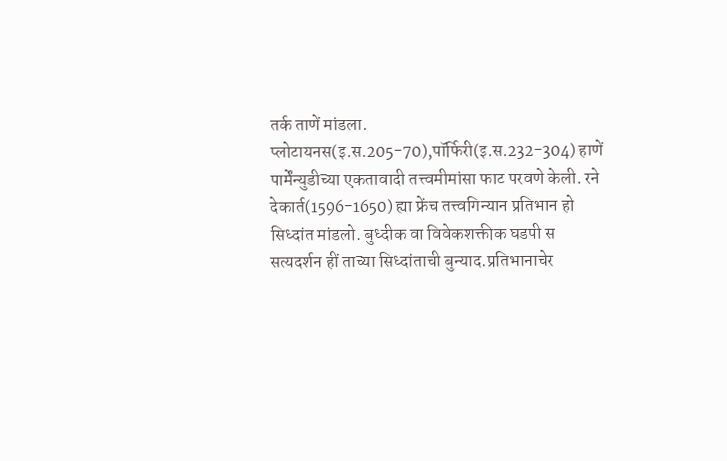तर्क ताणें मांडला. प्लोटायनस(इ.स.205-70),पॉर्फिरी(इ.स.232-304) हाणें पार्मेंन्युडीच्या एकतावादी तत्त्वमीमांसा फाट परवणे केली. रने देकार्त(1596-1650) ह्या फ्रेंच तत्त्वगिन्यान प्रतिभान हो सिध्दांत मांडलो. बुध्दीक वा विवेकशक्तीक घडपी स सत्यदर्शन हीं ताच्या सिध्दांताची बुन्याद.प्रतिभानाचेर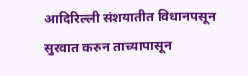आदिरिल्ली संशयातीत विधानपसून सुरवात करुन ताच्यापासून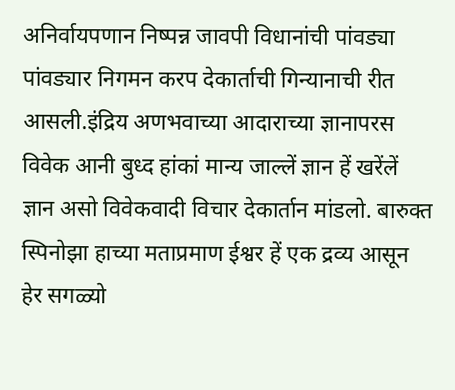अनिर्वायपणान निष्पन्न जावपी विधानांची पांवड्या पांवड्यार निगमन करप देकार्ताची गिन्यानाची रीत आसली.इंद्रिय अणभवाच्या आदाराच्या ज्ञानापरस विवेक आनी बुध्द हांकां मान्य जाल्लें ज्ञान हें खरेंलें ज्ञान असो विवेकवादी विचार देकार्तान मांडलो. बारुक्त स्पिनोझा हाच्या मताप्रमाण ईश्वर हें एक द्रव्य आसून हेर सगळ्यो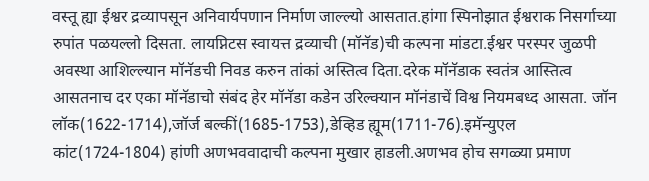वस्तू ह्या ईश्वर द्रव्यापसून अनिवार्यपणान निर्माण जाल्ल्यो आसतात.हांगा स्पिनोझात ईश्वराक निसर्गाच्या रुपांत पळयल्लो दिसता. लायप्निटस स्वायत्त द्रव्याची (मॉनॅड)ची कल्पना मांडटा.ईश्वर परस्पर जुळपी अवस्था आशिल्ल्यान मॉनॅडची निवड करुन तांकां अस्तित्व दिता.दरेक मॉनॅडाक स्वतंत्र आस्तित्व आसतनाच दर एका मॉनॅडाचो संबंद हेर मॉनॅडा कडेन उरिल्क्यान मॉनंडाचें विश्व नियमबध्द आसता. जॉन लॉक(1622-1714),जॉर्ज बल्कीं(1685-1753),डेव्हिड ह्यूम(1711-76).इमॅन्युएल कांट(1724-1804) हांणी अणभववादाची कल्पना मुखार हाडली.अणभव होच सगळ्या प्रमाण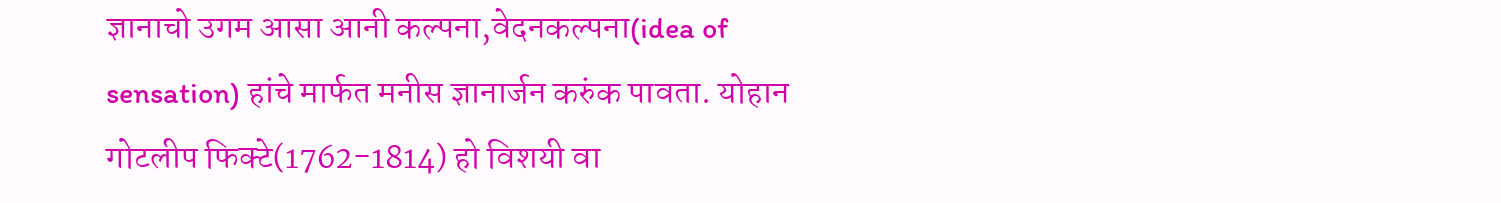ज्ञानाचो उगम आसा आनी कल्पना,वेदनकल्पना(idea of sensation) हांचे मार्फत मनीस ज्ञानार्जन करुंक पावता. योहान गोटलीप फिक्टे(1762-1814) हो विशयी वा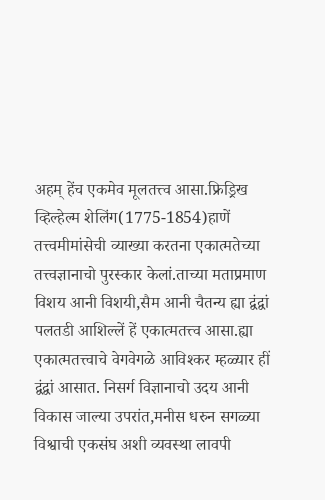अहम् हेंच एकमेव मूलतत्त्व आसा.फ्रिड्रिख व्हिल्हेल्म शेलिंग(1775-1854)हाणें तत्त्वमीमांसेची व्याख्या करतना एकात्मतेच्या तत्त्वज्ञानाचो पुरस्कार केलां.ताच्या मताप्रमाण विशय आनी विशयी,सैम आनी चैतन्य ह्या द्वंद्वां पलतडी आशिल्लें हें एकात्मतत्त्व आसा.ह्या एकात्मतत्त्वाचे वेगवेगळे आविश्कर म्हळ्यार हीं द्वंद्वां आसात. निसर्ग विज्ञानाचो उदय आनी विकास जाल्या उपरांत,मनीस धरुन सगळ्या विश्वाची एकसंघ अशी व्यवस्था लावपी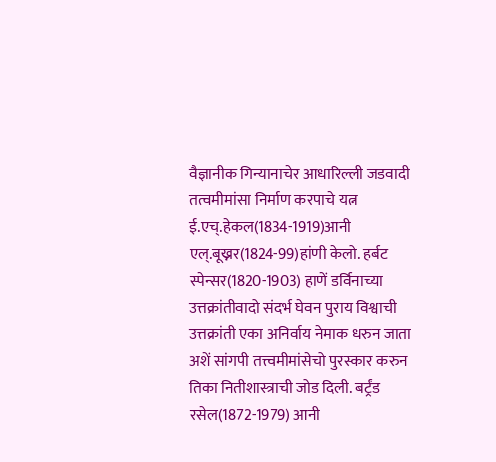वैज्ञानीक गिन्यानाचेर आधारिल्ली जडवादी तत्वमीमांसा निर्माण करपाचे यत्न ई.एच्.हेकल(1834-1919)आनी एल्.बूख्नर(1824-99)हांणी केलो. हर्बट स्पेन्सर(1820-1903) हाणें डर्विनाच्या उत्तक्रांतीवादो संदर्भ घेवन पुराय विश्वाची उत्तक्रांती एका अनिर्वाय नेमाक धरुन जाता अशें सांगपी तत्त्वमीमांसेचो पुरस्कार करुन तिका नितीशास्त्राची जोड दिली. बर्ट्रंड रसेल(1872-1979) आनी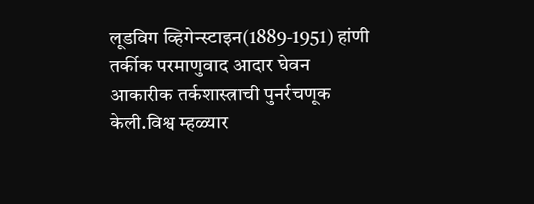लूडविग व्हिगेन्स्टाइन(1889-1951) हांणी तर्कीक परमाणुवाद आदार घेवन आकारीक तर्कशास्त्राची पुनर्रचणूक केली.विश्व म्हळ्यार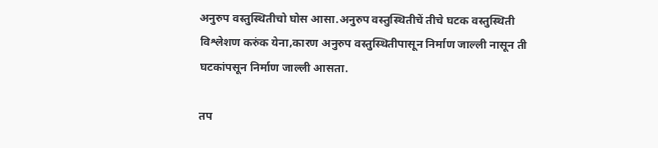अनुरुप वस्तुस्थितीचो घोस आसा.अनुरुप वस्तुस्थितीचें तीचे घटक वस्तुस्थिती विश्लेशण करुंक येना,कारण अनुरुप वस्तुस्थितीपासून निर्माण जाल्ली नासून ती घटकांपसून निर्माण जाल्ली आसता.

तप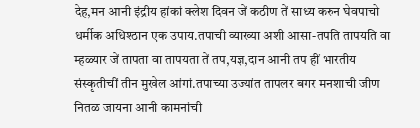देह,मन आनी इंद्रीय हांकां क्लेश दिवन जें कठीण तें साध्य करुन घेवपाचो धर्मीक अधिश्ठान एक उपाय.तपाची व्याख्या अशी आसा-तपति तापयति वा म्हळ्यार जें तापता वा तापयता तें तप,यज्ञ,दान आनी तप हीं भारतीय संस्कृतीचीं तीन मुखेल आंगां.तपाच्या उज्यांत तापलर बगर मनशाची जीण नितळ जायना आनी कामनांची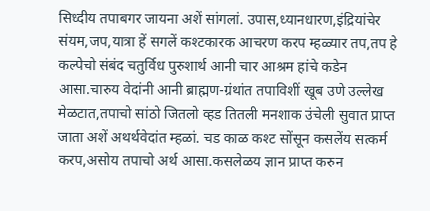सिध्दीय तपाबगर जायना अशें सांगलां. उपास,ध्यानधारण,इंद्रियांचेर संयम,जप,यात्रा हें सगलें कश्टकारक आचरण करप म्हळ्यार तप,तप हे कल्पेचो संबंद चतुर्विध पुरुशार्थ आनी चार आश्रम हांचे कडेन आसा.चारुय वेदांनी आनी ब्राह्मण-ग्रंथांत तपाविशीं खूब उणे उल्लेख मेळटात,तपाचो सांठो जितलो व्हड तितली मनशाक उंचेली सुवात प्राप्त जाता अशें अथर्थवेदांत म्हळां. चड काळ कश्ट सोंसून कसलेंय सत्कर्म करप,असोय तपाचो अर्थ आसा.कसलेळय ज्ञान प्राप्त करुन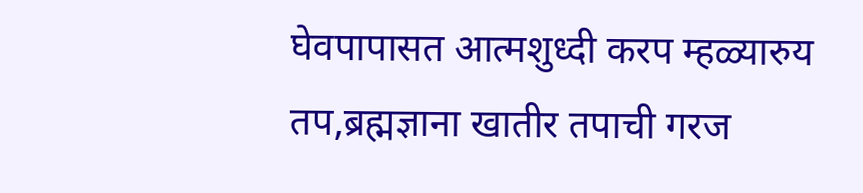घेवपापासत आत्मशुध्दी करप म्हळ्यारुय तप,ब्रह्मज्ञाना खातीर तपाची गरज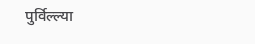पुर्विल्ल्या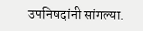उपनिषदांनी सांगल्या.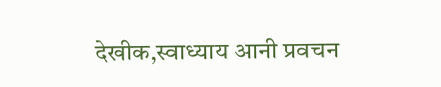देखीक,स्वाध्याय आनी प्रवचन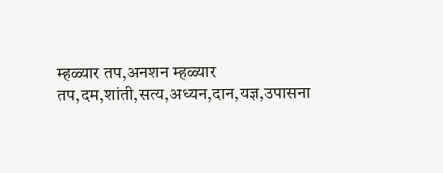म्हळ्यार तप,अनशन म्हळ्यार तप,दम,शांती,सत्य,अध्यन,दान,यज्ञ,उपासना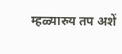म्हळ्यारुय तप अशें